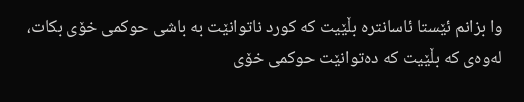وا بزانم ئێستا ئاسانترە بڵێیت کە کورد ناتوانێت بە باشی حوکمی خۆی بکات، لەوەی کە بڵێیت کە دەتوانێت حوکمی خۆی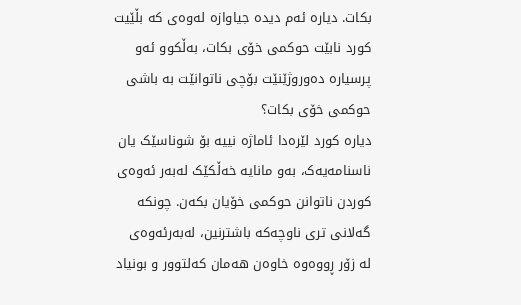بکات. دیارە ئەم دیدە جیاوازە لەوەی کە بڵێیت کورد نابێت حوکمی خۆی بکات، بەڵکوو ئەو پرسیارە دەوروژێنێت بۆچی ناتوانێت بە باشی حوکمی خۆی بکات؟
دیارە کورد لێرەدا ئاماژە نییە بۆ شوناسێک یان ناسنامەیەک، بەو مانایە خەڵکێک لەبەر ئەوەی کوردن ناتوانن حوکمی خۆیان بکەن. چونکە گەلانی تری ناوچەکە باشترنین، لەبەرئەوەی لە زۆر ڕووەوە خاوەن هەمان کەلتوور و بونیاد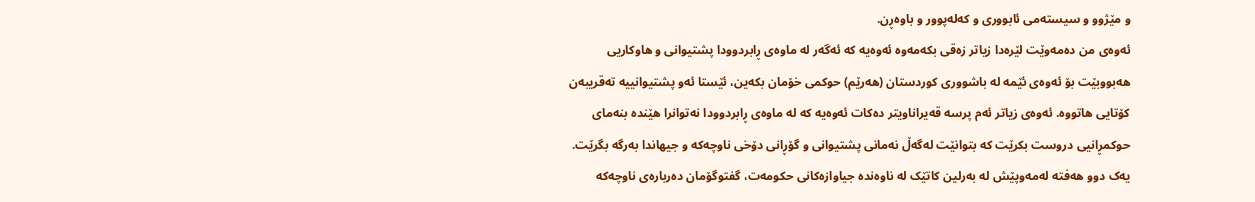و مێژوو و سیستەمی ئابووری و کەلەپوور و باوەڕن.
ئەوەی من دەمەوێت لێرەدا زیاتر زەقی بکەمەوە ئەوەیە کە ئەگەر لە ماوەی ڕابردوودا پشتیوانی و هاوکاریی هەبووبێت بۆ ئەوەی ئێمە لە باشووری کوردستان (هەرێم) حوکمی خۆمان بکەین، ئێستا ئەو پشتیوانییە تەقریبەن کۆتایی هاتووە. ئەوەی زیاتر ئەم پرسە قەیراناویتر دەکات ئەوەیە کە لە ماوەی ڕابردوودا نەتوانرا هێندە بنەمای حوکمڕانیی دروست بکرێت کە بتوانێت لەگەڵ نەمانی پشتیوانی و گۆڕانی دۆخی ناوچەکە و جیهاندا بەرگە بگرێت.
یەک دوو هەفتە لەمەوپێش لە بەرلین کاتێک لە ناوەندە جیاوازەکانی حکومەت، گفتوگۆمان دەربارەی ناوچەکە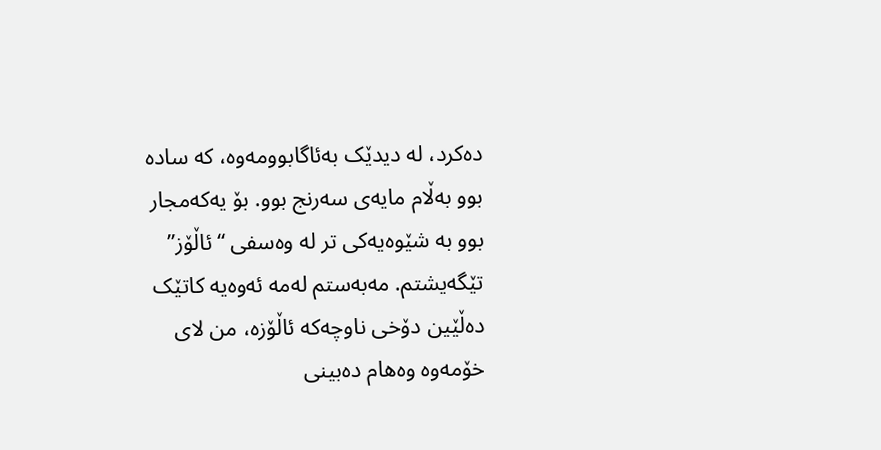دەکرد، لە دیدێک بەئاگابوومەوە، کە سادە بوو بەڵام مایەی سەرنج بوو. بۆ یەکەمجار بوو بە شێوەیەکی تر لە وەسفی “ئاڵۆز” تێگەیشتم. مەبەستم لەمە ئەوەیە کاتێک دەڵێین دۆخی ناوچەکە ئاڵۆزە، من لای خۆمەوە وەهام دەبینی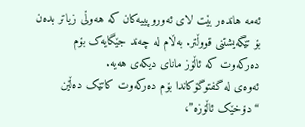ئەمە هاندەر بێت لای ئەوروپییەکان کە هەوڵی زیاتر بدەن بۆ تێگەیشتنی قووڵتر. بەڵام لە چەند جێگایەک بۆم دەرکەوت کە ئاڵۆز مانای دیکەی هەیە.
ئەوەی لە گفتوگۆکاندا بۆم دەرکەوت کاتێک دەڵێن “دۆخێک ئاڵۆزە”،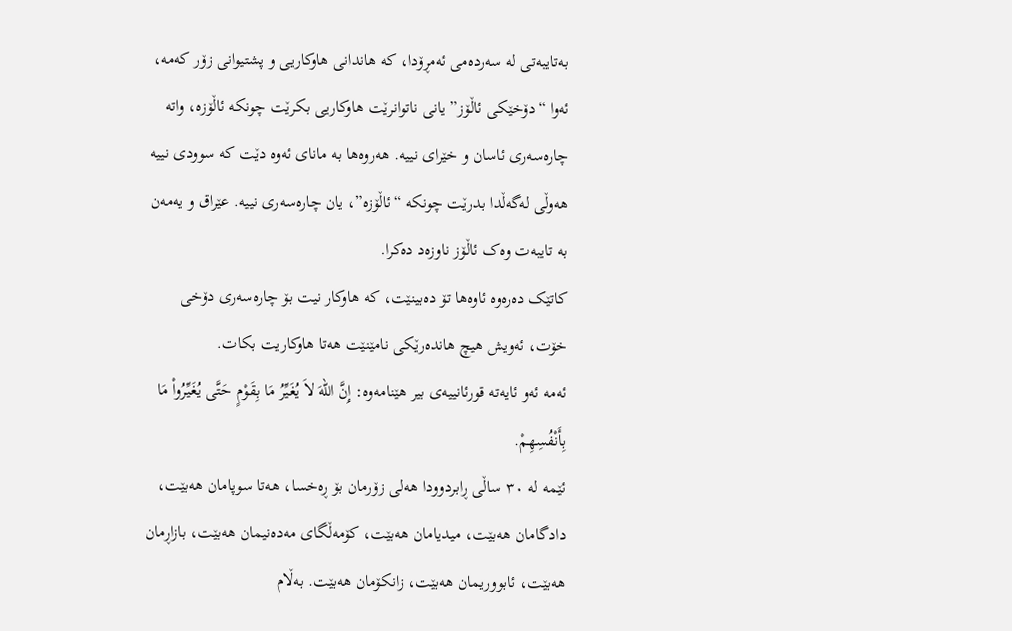بەتایبەتی لە سەردەمی ئەمڕۆدا، کە هاندانی هاوکاریی و پشتیوانی زۆر کەمە، ئەوا “دۆخێکی ئاڵۆز” یانی ناتوانرێت هاوکاریی بکرێت چونکە ئاڵۆزە، واتە چارەسەری ئاسان و خێرای نییە. هەروەها بە مانای ئەوە دێت کە سوودی نییە هەوڵی لەگەڵدا بدرێت چونکە “ئاڵۆزە”، یان چارەسەری نییە. عێراق و یەمەن بە تایبەت وەک ئاڵۆز ناوزەد دەکرا.
کاتێک دەرەوە ئاوەها تۆ دەبینێت، کە هاوکار نیت بۆ چارەسەری دۆخی خۆت، ئەویش هیچ هاندەرێکی نامێنێت هەتا هاوکاریت بکات.
ئەمە ئەو ئایەتە قورئانییەی بیر هێنامەوە: إِنَّ اللّهَ لاَ يُغَيِّرُ مَا بِقَوْمٍ حَتَّى يُغَيِّرُواْ مَا بِأَنْفُسِهِمْ.
ئێمە لە ٣٠ ساڵی ڕابردوودا هەلی زۆرمان بۆ ڕەخسا، هەتا سوپامان هەبێت، دادگامان هەبێت، میدیامان هەبێت، کۆمەڵگای مەدەنیمان هەبێت، بازاڕمان هەبێت، ئابووریمان هەبێت، زانکۆمان هەبێت. بەڵام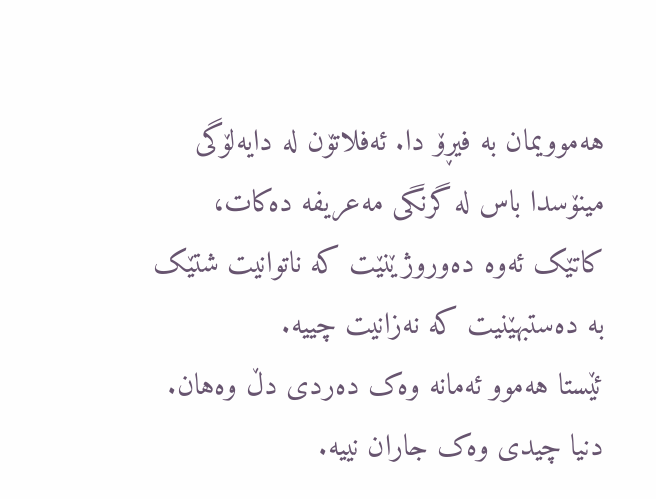هەموویمان بە فیڕۆ دا. ئەفلاتۆن لە دایەلۆگی مینۆسدا باس لە گرنگی مەعریفە دەکات، کاتێک ئەوە دەوروژێنێت کە ناتوانیت شتێک بە دەستبهێنیت کە نەزانیت چییە.
ئێستا هەموو ئەمانە وەک دەردی دڵ وەهان. دنیا چیدی وەک جاران نییە.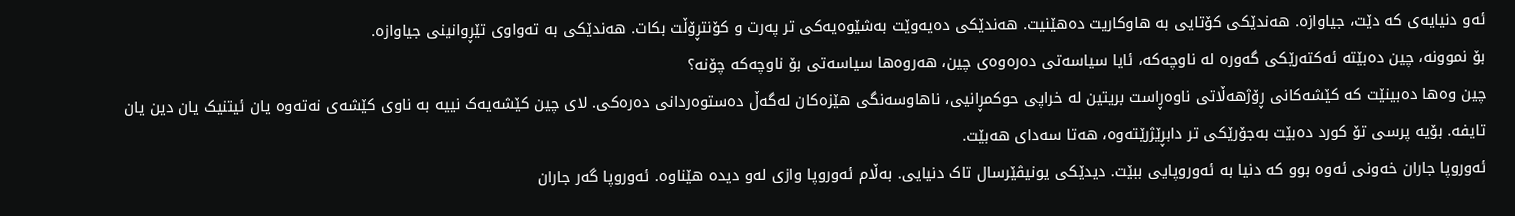ئەو دنیایەی کە دێت، جیاوازە. هەندێکی کۆتایی بە هاوکاریت دەهێنیت. هەندێکی دەیەوێت بەشێوەیەکی تر پەرت و کۆنتڕۆڵت بکات. هەندێکی بە تەواوی تێڕوانینی جیاوازە.
بۆ نموونە، چین دەبێتە ئەکتەرێکی گەورە لە ناوچەکە، ئایا سیاسەتی دەرەوەی چین، هەروەها سیاسەتی بۆ ناوچەکە چۆنە؟
چین وەها دەبینێت کە کێشەکانی ڕۆژهەڵاتی ناوەڕاست بریتین لە خراپی حوکمڕانیی، ناهاوسەنگی هێزەکان لەگەڵ دەستوەردانی دەرەکی. لای چین کێشەیەک نییە بە ناوی کێشەی نەتەوە یان ئیتنیک یان دین یان تایفە. بۆیە پرسی تۆ کورد دەبێت بەجۆرێکی تر دابڕێژرێتەوە، هەتا سەدای هەبێت.
ئەوروپا جاران خەونی ئەوە بوو کە دنیا بە ئەوروپایی ببێت. دیدێکی یونیڤێرسال تاک دنیایی. بەڵام ئەوروپا وازی لەو دیدە هێناوە. ئەوروپا گەر جاران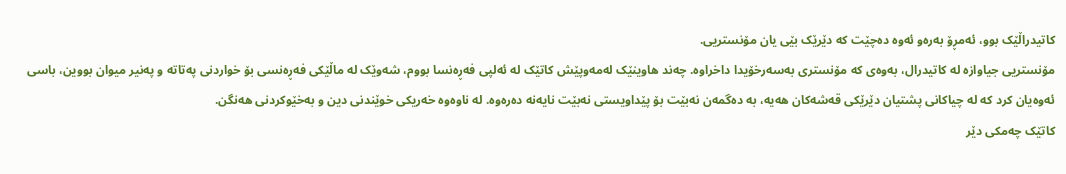کاتیدراڵێک بوو، ئەمڕۆ بەرەو ئەوە دەچێت کە دێرێک بێی یان مۆنستریی.
مۆنستریی جیاوازە لە کاتیدرال، بەوەی کە مۆنستری بەسەرخۆیدا داخراوە. چەند هاوینێک لەمەوپێش کاتێک لە ئەلپی فەڕەنسا بووم، شەوێک لە ماڵێکی فەڕەنسی بۆ خواردنی پەتاتە و پەنیر میوان بووین، باسی ئەوەیان کرد کە لە چیاکانی پشتیان دێرێکی قەشەکان هەیە، بە دەگمەن نەبێت بۆ پێداویستی نەبێت نایەنە دەرەوە. لە ناوەوە خەریکی خوێندنی دین و بەخێوکردنی هەنگن.
کاتێک چەمکی دێر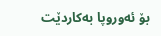بۆ ئەوروپا بەکاردێت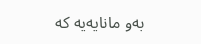بەو مانایەیە کە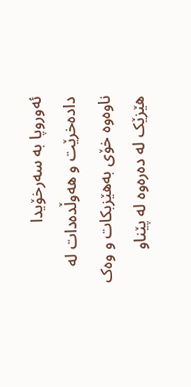ئەوروپا بە سەرخۆیدا دادەخرێت و هەوڵدەدات لە ناوەوە خۆی بەهێزبکات و وەک هێزێک لە دەرەوە لە پێناو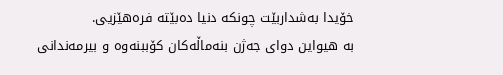خۆیدا بەشداربێت چونکە دنیا دەبێتە فرەهێزیی.
بە هیواین دوای جەژن بنەماڵەکان کۆببنەوە و بیرمەندانی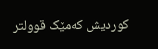کوردیش کەمێک قوولتر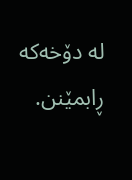لە دۆخەکە ڕابمێنن.